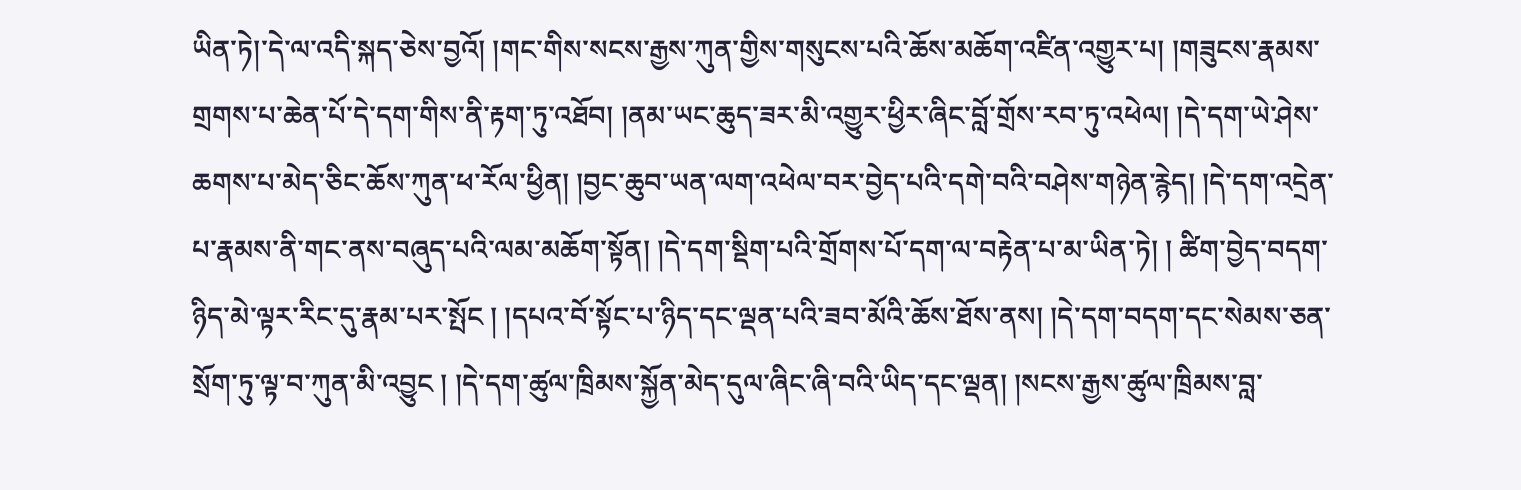ཡིན་ཏེ།་དེ་ལ་འདི་སྐད་ཅེས་བྱའོ། །གང་གིས་སངས་རྒྱས་ཀུན་གྱིས་གསུངས་པའི་ཆོས་མཆོག་འཛིན་འགྱུར་པ། །གཟུངས་རྣམས་གྲགས་པ་ཆེན་པོ་དེ་དག་གིས་ནི་རྟག་ཏུ་འཐོབ། །ནམ་ཡང་ཆུད་ཟར་མི་འགྱུར་ཕྱིར་ཞིང་བློ་གྲོས་རབ་ཏུ་འཕེལ། །དེ་དག་ཡེ་ཤེས་ཆགས་པ་མེད་ཅིང་ཆོས་ཀུན་ཕ་རོལ་ཕྱིན། །བྱང་ཆུབ་ཡན་ལག་འཕེལ་བར་བྱེད་པའི་དགེ་བའི་བཤེས་གཉེན་རྙེད། །དེ་དག་འདྲེན་པ་རྣམས་ནི་གང་ནས་བཞུད་པའི་ལམ་མཆོག་སྟོན། །དེ་དག་སྡིག་པའི་གྲོགས་པོ་དག་ལ་བརྟེན་པ་མ་ཡིན་ཏེ། ། ཚིག་བྱེད་བདག་ཉིད་མེ་ལྟར་རིང་དུ་རྣམ་པར་སྤོང ། །དཔའ་བོ་སྟོང་པ་ཉིད་དང་ལྡན་པའི་ཟབ་མོའི་ཆོས་ཐོས་ནས། །དེ་དག་བདག་དང་སེམས་ཅན་སྲོག་ཏུ་ལྟ་བ་ཀུན་མི་འབྱུང ། །དེ་དག་ཚུལ་ཁྲིམས་སྐྱོན་མེད་དུལ་ཞིང་ཞི་བའི་ཡིད་དང་ལྡན། །སངས་རྒྱས་ཚུལ་ཁྲིམས་བླ་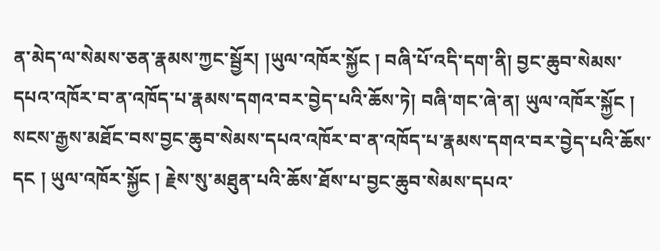ན་མེད་ལ་སེམས་ཅན་རྣམས་ཀྱང་སྦྱོར། །ཡུལ་འཁོར་སྐྱོང ། བཞི་པོ་འདི་དག་ནི། བྱང་ཆུབ་སེམས་དཔའ་འཁོར་བ་ན་འཁོད་པ་རྣམས་དགའ་བར་བྱེད་པའི་ཆོས་ཏེ། བཞི་གང་ཞེ་ན། ཡུལ་འཁོར་སྐྱོང ། སངས་རྒྱས་མཐོང་བས་བྱང་ཆུབ་སེམས་དཔའ་འཁོར་བ་ན་འཁོད་པ་རྣམས་དགའ་བར་བྱེད་པའི་ཆོས་དང ། ཡུལ་འཁོར་སྐྱོང ། རྗེས་སུ་མཐུན་པའི་ཆོས་ཐོས་པ་བྱང་ཆུབ་སེམས་དཔའ་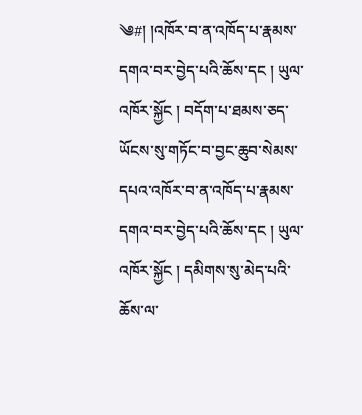༄#། །འཁོར་བ་ན་འཁོད་པ་རྣམས་དགའ་བར་བྱེད་པའི་ཆོས་དང ། ཡུལ་འཁོར་སྐྱོང ། བདོག་པ་ཐམས་ཅད་ཡོངས་སུ་གཏོང་བ་བྱང་ཆུབ་སེམས་དཔའ་འཁོར་བ་ན་འཁོད་པ་རྣམས་དགའ་བར་བྱེད་པའི་ཆོས་དང ། ཡུལ་འཁོར་སྐྱོང ། དམིགས་སུ་མེད་པའི་ཆོས་ལ་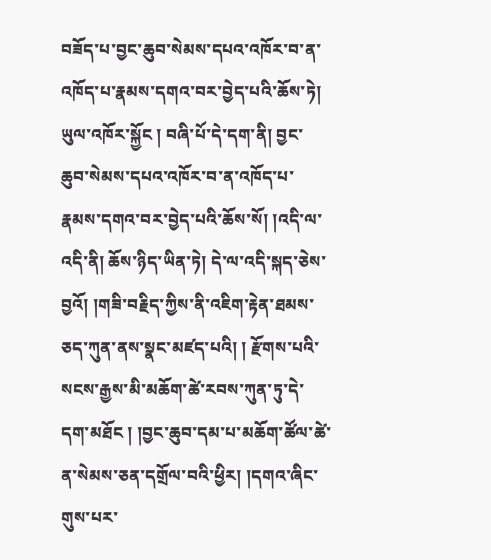བཟོད་པ་བྱང་ཆུབ་སེམས་དཔའ་འཁོར་བ་ན་འཁོད་པ་རྣམས་དགའ་བར་བྱེད་པའི་ཆོས་ཏེ། ཡུལ་འཁོར་སྐྱོང ། བཞི་པོ་དེ་དག་ནི། བྱང་ཆུབ་སེམས་དཔའ་འཁོར་བ་ན་འཁོད་པ་རྣམས་དགའ་བར་བྱེད་པའི་ཆོས་སོ། །འདི་ལ་འདི་ནི། ཆོས་ཉིད་ཡིན་ཏེ། དེ་ལ་འདི་སྐད་ཅེས་བྱའོ། །གཟི་བརྗིད་ཀྱིས་ནི་འཇིག་རྟེན་ཐམས་ཅད་ཀུན་ནས་སྣང་མཛད་པའི། ། རྫོགས་པའི་སངས་རྒྱས་མི་མཆོག་ཚེ་རབས་ཀུན་ཏུ་དེ་དག་མཐོང ། །བྱང་ཆུབ་དམ་པ་མཆོག་ཚོལ་ཚེ་ན་སེམས་ཅན་དགྲོལ་བའི་ཕྱིར། །དགའ་ཞིང་གུས་པར་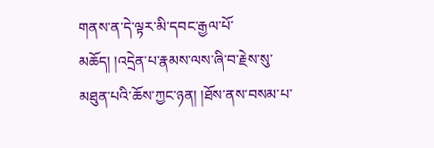གནས་ན་དེ་ལྟར་མི་དབང་རྒྱལ་པོ་མཆོད། །འདྲེན་པ་རྣམས་ལས་ཞི་བ་རྗེས་སུ་མཐུན་པའི་ཆོས་ཀྱང་ཉན། །ཐོས་ནས་བསམ་པ་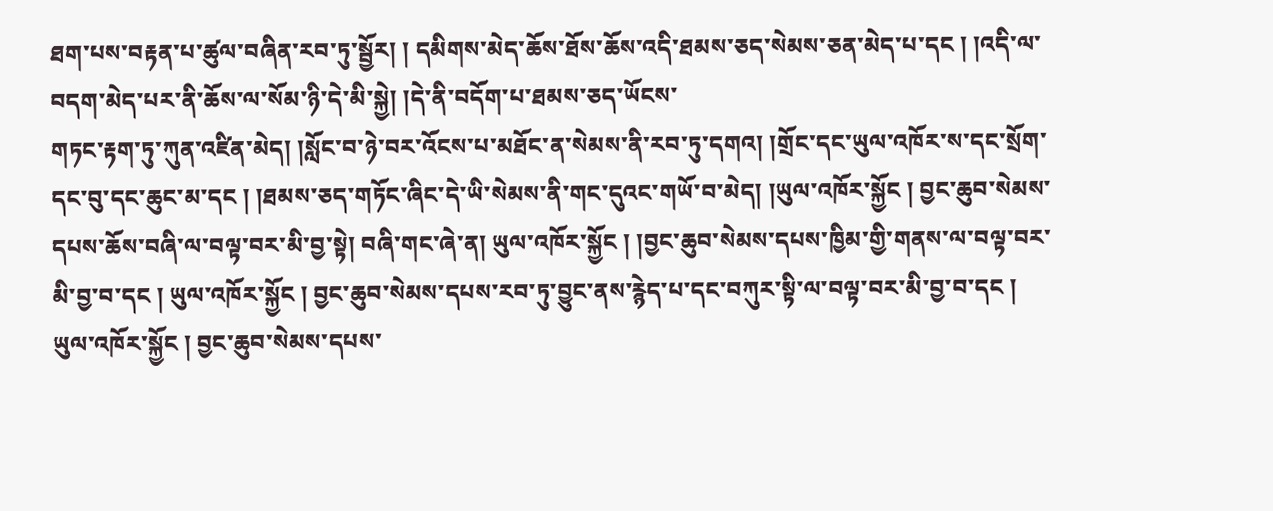ཐག་པས་བརྟན་པ་ཚུལ་བཞིན་རབ་ཏུ་སྦྱོར། ། དམིགས་མེད་ཆོས་ཐོས་ཆོས་འདི་ཐམས་ཅད་སེམས་ཅན་མེད་པ་དང ། །འདི་ལ་བདག་མེད་པར་ནི་ཆོས་ལ་སོམ་ཉི་དེ་མི་སྐྱེ། །དེ་ནི་བདོག་པ་ཐམས་ཅད་ཡོངས་
གཏང་རྟག་ཏུ་ཀུན་འཛིན་མེད། །སློང་བ་ཉེ་བར་འོངས་པ་མཐོང་ན་སེམས་ནི་རབ་ཏུ་དགའ། །གྲོང་དང་ཡུལ་འཁོར་ས་དང་སྲོག་དང་བུ་དང་ཆུང་མ་དང ། །ཐམས་ཅད་གཏོང་ཞིང་དེ་ཡི་སེམས་ནི་གང་དུའང་གཡོ་བ་མེད། །ཡུལ་འཁོར་སྐྱོང ། བྱང་ཆུབ་སེམས་དཔས་ཆོས་བཞི་ལ་བལྟ་བར་མི་བྱ་སྟེ། བཞི་གང་ཞེ་ན། ཡུལ་འཁོར་སྐྱོང ། །བྱང་ཆུབ་སེམས་དཔས་ཁྱིམ་གྱི་གནས་ལ་བལྟ་བར་མི་བྱ་བ་དང ། ཡུལ་འཁོར་སྐྱོང ། བྱང་ཆུབ་སེམས་དཔས་རབ་ཏུ་བྱུང་ནས་རྙེད་པ་དང་བཀུར་སྟི་ལ་བལྟ་བར་མི་བྱ་བ་དང ། ཡུལ་འཁོར་སྐྱོང ། བྱང་ཆུབ་སེམས་དཔས་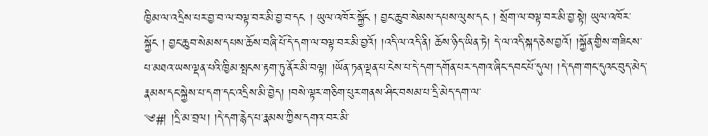ཁྱིམ་ལ་འདྲིས་པར་བྱ་བ་ལ་བལྟ་བར་མི་བྱ་བ་དང ། ཡུལ་འཁོར་སྐྱོང ། བྱང་ཆུབ་སེམས་དཔས་ལུས་དང ། སྲོག་ལ་བལྟ་བར་མི་བྱ་སྟེ། ཡུལ་འཁོར་སྐྱོང ། བྱང་ཆུབ་སེམས་དཔས་ཆོས་བཞི་པོ་དེ་དག་ལ་བལྟ་བར་མི་བྱའོ། །འདི་ལ་འདི་ནི། ཆོས་ཉིད་ཡིན་ཏེ། དེ་ལ་འདི་སྐད་ཅེས་བྱའོ། །སྐྱོན་གྱིས་གཟིངས་པ་མཐའ་ཡས་ལྡན་པའི་ཁྱིམ་སྤངས་རྟག་ཏུ་ནོར་མི་བལྟ། །ཡོན་ཏན་ལྡན་པ་ངེས་པ་དེ་དག་དགོན་པར་དགའ་ཞིང་དབང་པོ་དུལ། །དེ་དག་གང་དུའང་བུད་མེད་རྣམས་དང་སྐྱེས་པ་དག་དང་འདྲིས་མི་བྱེད། །བསེ་ལྟར་གཅིག་པུར་གནས་ཤིང་བསམ་པ་དྲི་མེད་དག་ལ་
༄#། །དྲི་མ་བྲལ། །དེ་དག་རྙེད་པ་རྣམས་ཀྱིས་དགའ་བར་མི་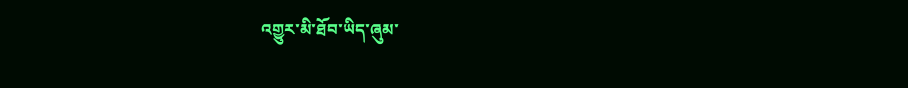འགྱུར་མི་ཐོབ་ཡིད་ཞུམ་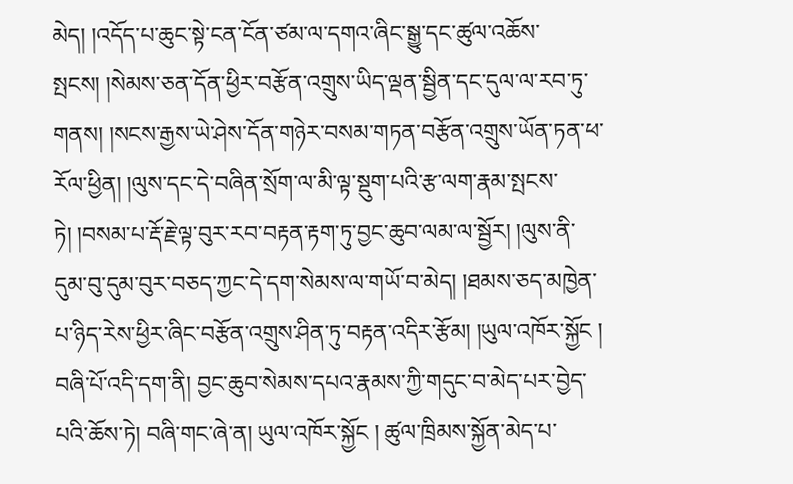མེད། །འདོད་པ་ཆུང་སྟེ་ངན་ངོན་ཙམ་ལ་དགའ་ཞིང་སྒྱུ་དང་ཚུལ་འཆོས་སྤངས། །སེམས་ཅན་དོན་ཕྱིར་བརྩོན་འགྲུས་ཡིད་ལྡན་སྦྱིན་དང་དུལ་ལ་རབ་ཏུ་གནས། །སངས་རྒྱས་ཡེ་ཤེས་དོན་གཉེར་བསམ་གཏན་བརྩོན་འགྲུས་ཡོན་ཏན་ཕ་རོལ་ཕྱིན། །ལུས་དང་དེ་བཞིན་སྲོག་ལ་མི་ལྟ་སྡུག་པའི་རྩ་ལག་རྣམ་སྤངས་ཏེ། །བསམ་པ་རྡོ་རྗེ་ལྟ་བུར་རབ་བརྟན་རྟག་ཏུ་བྱང་ཆུབ་ལམ་ལ་སྦྱོར། །ལུས་ནི་དུམ་བུ་དུམ་བུར་བཅད་ཀྱང་དེ་དག་སེམས་ལ་གཡོ་བ་མེད། །ཐམས་ཅད་མཁྱེན་པ་ཉིད་རེས་ཕྱིར་ཞིང་བརྩོན་འགྲུས་ཤིན་ཏུ་བརྟན་འདིར་རྩོམ། །ཡུལ་འཁོར་སྐྱོང ། བཞི་པོ་འདི་དག་ནི། བྱང་ཆུབ་སེམས་དཔའ་རྣམས་ཀྱི་གདུང་བ་མེད་པར་བྱེད་པའི་ཆོས་ཏེ། བཞི་གང་ཞེ་ན། ཡུལ་འཁོར་སྐྱོང ། ཚུལ་ཁྲིམས་སྐྱོན་མེད་པ་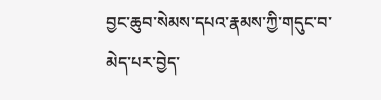བྱང་ཆུབ་སེམས་དཔའ་རྣམས་ཀྱི་གདུང་བ་མེད་པར་བྱེད་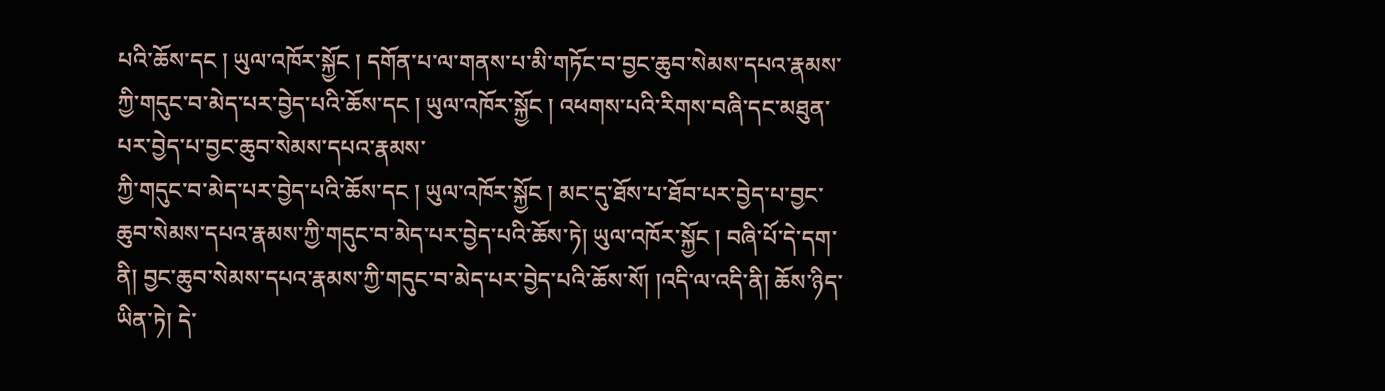པའི་ཆོས་དང ། ཡུལ་འཁོར་སྐྱོང ། དགོན་པ་ལ་གནས་པ་མི་གཏོང་བ་བྱང་ཆུབ་སེམས་དཔའ་རྣམས་ཀྱི་གདུང་བ་མེད་པར་བྱེད་པའི་ཆོས་དང ། ཡུལ་འཁོར་སྐྱོང ། འཕགས་པའི་རིགས་བཞི་དང་མཐུན་པར་བྱེད་པ་བྱང་ཆུབ་སེམས་དཔའ་རྣམས་
ཀྱི་གདུང་བ་མེད་པར་བྱེད་པའི་ཆོས་དང ། ཡུལ་འཁོར་སྐྱོང ། མང་དུ་ཐོས་པ་ཐོབ་པར་བྱེད་པ་བྱང་ཆུབ་སེམས་དཔའ་རྣམས་ཀྱི་གདུང་བ་མེད་པར་བྱེད་པའི་ཆོས་ཏེ། ཡུལ་འཁོར་སྐྱོང ། བཞི་པོ་དེ་དག་ནི། བྱང་ཆུབ་སེམས་དཔའ་རྣམས་ཀྱི་གདུང་བ་མེད་པར་བྱེད་པའི་ཆོས་སོ། །འདི་ལ་འདི་ནི། ཆོས་ཉིད་ཡིན་ཏེ། དེ་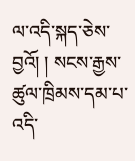ལ་འདི་སྐད་ཅེས་བྱའོ། ། སངས་རྒྱས་ཚུལ་ཁྲིམས་དམ་པ་འདི་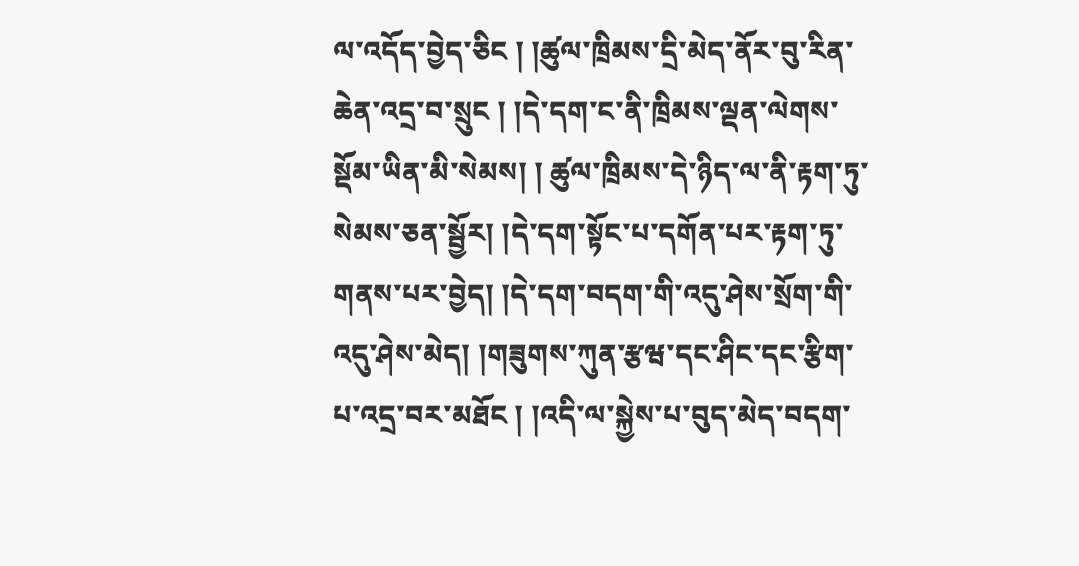ལ་འདོད་བྱེད་ཅིང ། །ཚུལ་ཁྲིམས་དྲི་མེད་ནོར་བུ་རིན་ཆེན་འདྲ་བ་སྲུང ། །དེ་དག་ང་ནི་ཁྲིམས་ལྡན་ལེགས་སྡོམ་ཡིན་མི་སེམས། ། ཚུལ་ཁྲིམས་དེ་ཉིད་ལ་ནི་རྟག་ཏུ་སེམས་ཅན་སྦྱོར། །དེ་དག་སྟོང་པ་དགོན་པར་རྟག་ཏུ་གནས་པར་བྱེད། །དེ་དག་བདག་གི་འདུ་ཤེས་སྲོག་གི་འདུ་ཤེས་མེད། །གཟུགས་ཀུན་རྩཝ་དང་ཤིང་དང་རྩིག་པ་འདྲ་བར་མཐོང ། །འདི་ལ་སྐྱེས་པ་བུད་མེད་བདག་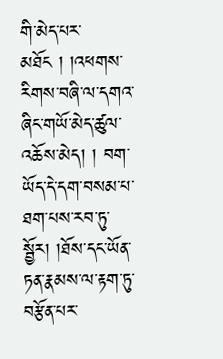གི་མེད་པར་མཐོང ། །འཕགས་རིགས་བཞི་ལ་དགའ་ཞིང་གཡོ་མེད་ཚུལ་འཆོས་མེད། ། བག་ཡོད་དེ་དག་བསམ་པ་ཐག་པས་རབ་ཏུ་སྦྱོར། །ཐོས་དང་ཡོན་ཏན་རྣམས་ལ་རྟག་ཏུ་བརྩོན་པར་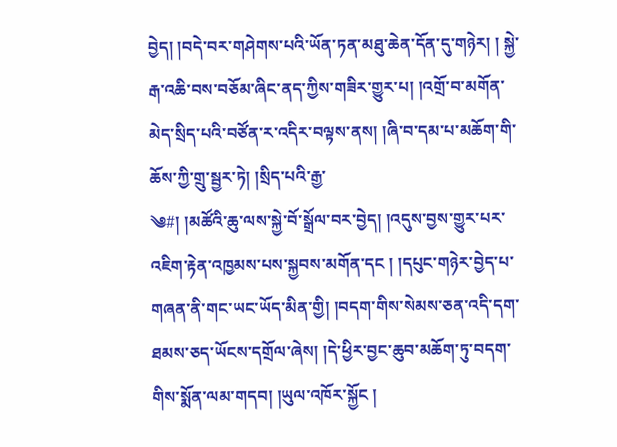བྱེད། །བདེ་བར་གཤེགས་པའི་ཡོན་ཏན་མཐུ་ཆེན་དོན་དུ་གཉེར། ། སྐྱེ་རྒ་འཆི་བས་བཅོམ་ཞིང་ནད་ཀྱིས་གཟིར་གྱུར་པ། །འགྲོ་བ་མགོན་མེད་སྲིད་པའི་བཙོན་ར་འདིར་བལྟས་ནས། །ཞི་བ་དམ་པ་མཆོག་གི་ཆོས་ཀྱི་གྲུ་སྦྱར་ཏེ། །སྲིད་པའི་རྒྱ་
༄#། །མཚོའི་ཆུ་ལས་སྐྱེ་བོ་སྒྲོལ་བར་བྱེད། །འདུས་བྱས་གྱུར་པར་འཇིག་རྟེན་འཁྱམས་པས་སྐྱབས་མགོན་དང ། །དཔུང་གཉེར་བྱེད་པ་གཞན་ནི་གང་ཡང་ཡོད་མིན་གྱི། །བདག་གིས་སེམས་ཅན་འདི་དག་ཐམས་ཅད་ཡོངས་དགྲོལ་ཞེས། །དེ་ཕྱིར་བྱང་ཆུབ་མཆོག་ཏུ་བདག་གིས་སྨོན་ལམ་གདབ། །ཡུལ་འཁོར་སྐྱོང །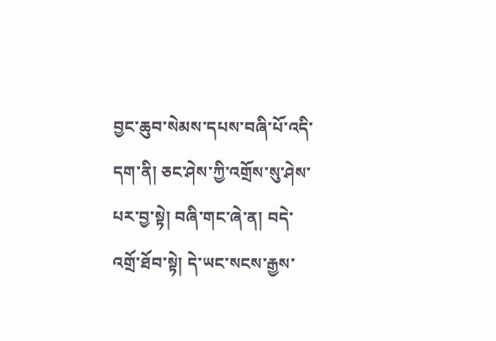བྱང་ཆུབ་སེམས་དཔས་བཞི་པོ་འདི་དག་ནི། ཅང་ཤེས་ཀྱི་འགྲོས་སུ་ཤེས་པར་བྱ་སྟེ། བཞི་གང་ཞེ་ན། བདེ་འགྲོ་ཐོབ་སྟེ། དེ་ཡང་སངས་རྒྱས་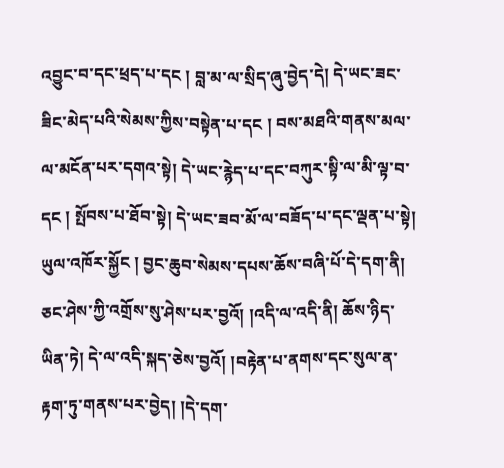འབྱུང་བ་དང་ཕྲད་པ་དང ། བླ་མ་ལ་སྲིད་ཞུ་བྱེད་དེ། དེ་ཡང་ཟང་ཟིང་མེད་པའི་སེམས་ཀྱིས་བསྟེན་པ་དང ། བས་མཐའི་གནས་མལ་ལ་མངོན་པར་དགའ་སྟེ། དེ་ཡང་རྙེད་པ་དང་བཀུར་སྟི་ལ་མི་ལྟ་བ་དང ། སྤོབས་པ་ཐོབ་སྟེ། དེ་ཡང་ཟབ་མོ་ལ་བཟོད་པ་དང་ལྡན་པ་སྟེ། ཡུལ་འཁོར་སྐྱོང ། བྱང་ཆུབ་སེམས་དཔས་ཆོས་བཞི་པོ་དེ་དག་ནི། ཅང་ཤེས་ཀྱི་འགྲོས་སུ་ཤེས་པར་བྱའོ། །འདི་ལ་འདི་ནི། ཆོས་ཉིད་ཡིན་ཏེ། དེ་ལ་འདི་སྐད་ཅེས་བྱའོ། །བརྟེན་པ་ནགས་དང་སུལ་ན་རྟག་ཏུ་གནས་པར་བྱེད། །དེ་དག་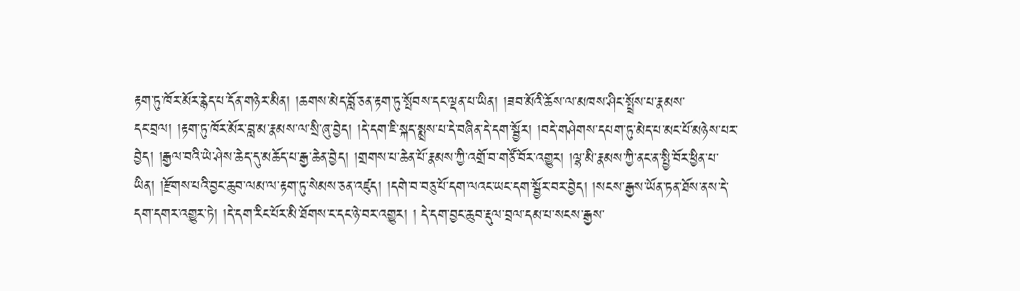རྟག་ཏུ་ཁོར་མོར་རྙེད་པ་དོན་གཉེར་མིན། །ཆགས་མེད་བློ་ཅན་རྟག་ཏུ་སྤོབས་དང་ལྡན་པ་ཡིན། །ཟབ་མོའི་ཆོས་ལ་མཁས་ཤིང་སྤྲོས་པ་རྣམས་
དང་བྲལ། །རྟག་ཏུ་ཁོར་མོར་བླ་མ་རྣམས་ལ་སྲི་ཞུ་བྱེད། །དེ་དག་ཇི་སྐད་སྨྲས་པ་དེ་བཞིན་དེ་དག་སྦྱོར། །བདེ་གཤེགས་དཔག་ཏུ་མེད་པ་མང་པོ་མཉེས་པར་བྱེད། །རྒྱལ་བའི་ཡེ་ཤེས་ཆེད་དུ་མཆོད་པ་རྒྱ་ཆེན་བྱེད། །གྲགས་པ་ཆེན་པོ་རྣམས་ཀྱི་འགྲོ་བ་གཙོ་བོར་འགྱུར། །ལྷ་མི་རྣམས་ཀྱི་ནང་ན་སྤྱི་བོར་ཕྱིན་པ་ཡིན། །རྫོགས་པའི་བྱང་ཆུབ་ལམ་ལ་རྟག་ཏུ་སེམས་ཅན་འཛུད། །དགེ་བ་བཅུ་པོ་དག་ལའང་ཡང་དག་སྦྱོར་བར་བྱེད། །སངས་རྒྱས་ཡོན་ཏན་ཐོས་ནས་དེ་དག་དགར་འགྱུར་ཏེ། །དེ་དག་རིང་པོར་མི་ཐོགས་ང་དང་ཉེ་བར་འགྱུར། ། དེ་དག་བྱང་ཆུབ་རྡུལ་བྲལ་དམ་པ་སངས་རྒྱས་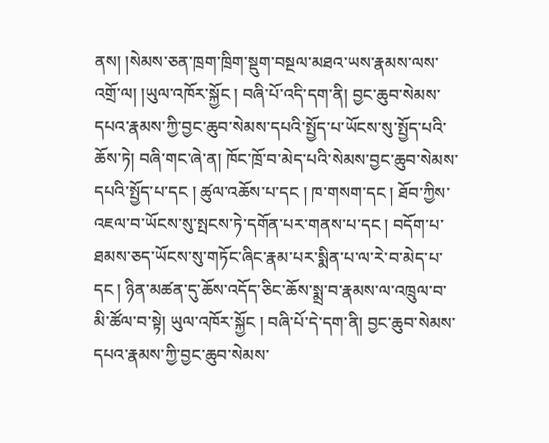ནས། །སེམས་ཅན་ཁྲག་ཁྲིག་སྡུག་བསྔལ་མཐའ་ཡས་རྣམས་ལས་འགྲོ་ལ། །ཡུལ་འཁོར་སྐྱོང ། བཞི་པོ་འདི་དག་ནི། བྱང་ཆུབ་སེམས་དཔའ་རྣམས་ཀྱི་བྱང་ཆུབ་སེམས་དཔའི་སྤྱོད་པ་ཡོངས་སུ་སྤྱོད་པའི་ཆོས་ཏེ། བཞི་གང་ཞེ་ན། ཁོང་ཁྲོ་བ་མེད་པའི་སེམས་བྱང་ཆུབ་སེམས་དཔའི་སྤྱོད་པ་དང ། ཚུལ་འཆོས་པ་དང ། ཁ་གསག་དང ། ཐོབ་ཀྱིས་འཇལ་བ་ཡོངས་སུ་སྤངས་ཏེ་དགོན་པར་གནས་པ་དང ། བདོག་པ་ཐམས་ཅད་ཡོངས་སུ་གཏོང་ཞིང་རྣམ་པར་སྨིན་པ་ལ་རེ་བ་མེད་པ་དང ། ཉིན་མཚན་དུ་ཆོས་འདོད་ཅིང་ཆོས་སྨྲ་བ་རྣམས་ལ་འཁྲུལ་བ་མི་ཚོལ་བ་སྟེ། ཡུལ་འཁོར་སྐྱོང ། བཞི་པོ་དེ་དག་ནི། བྱང་ཆུབ་སེམས་དཔའ་རྣམས་ཀྱི་བྱང་ཆུབ་སེམས་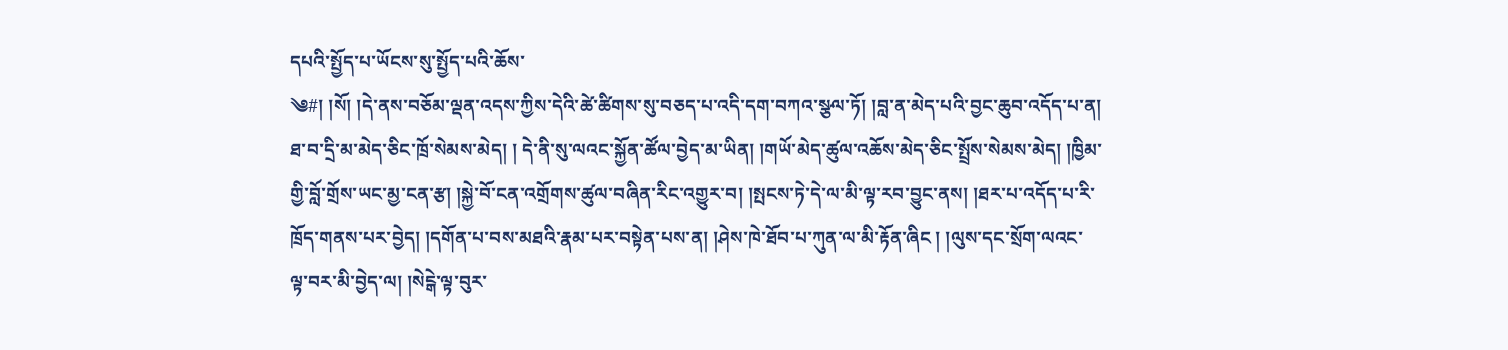དཔའི་སྤྱོད་པ་ཡོངས་སུ་སྤྱོད་པའི་ཆོས་
༄#། །སོ། །དེ་ནས་བཅོམ་ལྡན་འདས་ཀྱིས་དེའི་ཚེ་ཚིགས་སུ་བཅད་པ་འདི་དག་བཀའ་སྩལ་ཏོ། །བླ་ན་མེད་པའི་བྱང་ཆུབ་འདོད་པ་ན། ཐ་བ་དྲི་མ་མེད་ཅིང་ཁྲོ་སེམས་མེད། ། དེ་ནི་སུ་ལའང་སྐྱོན་ཚོལ་བྱེད་མ་ཡིན། །གཡོ་མེད་ཚུལ་འཆོས་མེད་ཅིང་སྤྲོས་སེམས་མེད། །ཁྱིམ་གྱི་བློ་གྲོས་ཡང་མྱ་ངན་རྩ། །སྐྱེ་བོ་ངན་འགྲོགས་ཚུལ་བཞིན་རིང་འགྱུར་བ། །སྤངས་ཏེ་དེ་ལ་མི་ལྟ་རབ་བྱུང་ནས། །ཐར་པ་འདོད་པ་རི་ཁྲོད་གནས་པར་བྱེད། །དགོན་པ་བས་མཐའི་རྣམ་པར་བསྟེན་པས་ན། །ཤེས་ཁེ་ཐོབ་པ་ཀུན་ལ་མི་རྟོན་ཞིང ། །ལུས་དང་སྲོག་ལའང་ལྟ་བར་མི་བྱེད་ལ། །སེངྒེ་ལྟ་བུར་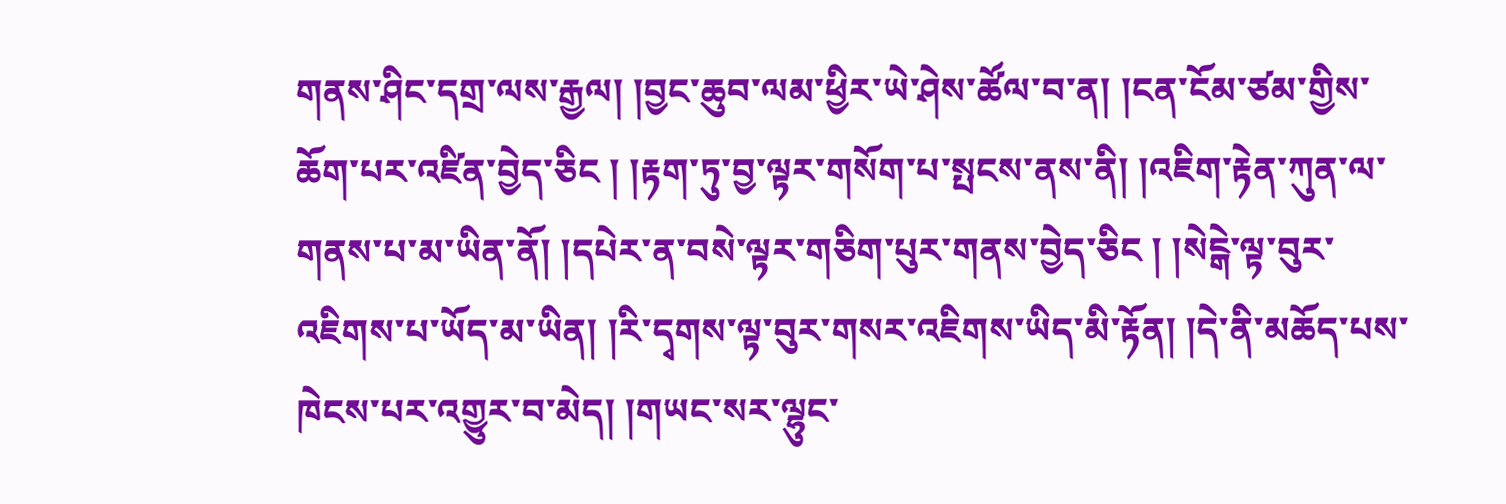གནས་ཤིང་དགྲ་ལས་རྒྱལ། །བྱང་ཆུབ་ལམ་ཕྱིར་ཡེ་ཤེས་ཚོལ་བ་ན། །ངན་ངོམ་ཙམ་གྱིས་ཆོག་པར་འཛིན་བྱེད་ཅིང ། །རྟག་ཏུ་བྱ་ལྟར་གསོག་པ་སྤངས་ནས་ནི། །འཇིག་རྟེན་ཀུན་ལ་གནས་པ་མ་ཡིན་ནོ། །དཔེར་ན་བསེ་ལྟར་གཅིག་པུར་གནས་བྱེད་ཅིང ། །སེངྒེ་ལྟ་བུར་འཇིགས་པ་ཡོད་མ་ཡིན། །རི་དྭགས་ལྟ་བུར་གསར་འཇིགས་ཡིད་མི་རྟོན། །དེ་ནི་མཆོད་པས་ཁེངས་པར་འགྱུར་བ་མེད། །གཡང་སར་ལྷུང་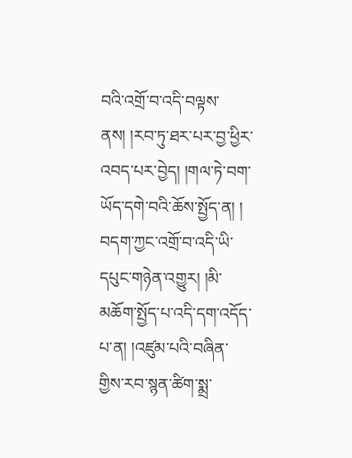བའི་འགྲོ་བ་འདི་བལྟས་ནས། །རབ་ཏུ་ཐར་པར་བྱ་ཕྱིར་འབད་པར་བྱེད། །གལ་ཏེ་བག་ཡོད་དགེ་བའི་ཆོས་སྤྱོད་ན། ། བདག་ཀྱང་འགྲོ་བ་འདི་ཡི་དཔུང་གཉེན་འགྱུར། །མི་མཆོག་སྤྱོད་པ་འདི་དག་འདོད་པ་ན། །འཛུམ་པའི་བཞིན་གྱིས་རབ་སྙན་ཚིག་སྨྲ་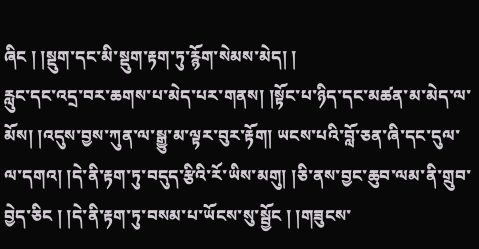ཞིང ། །སྡུག་དང་མི་སྡུག་རྟག་ཏུ་རྙོག་སེམས་མེད། །
རླུང་དང་འདྲ་བར་ཆགས་པ་མེད་པར་གནས། །སྟོང་པ་ཉིད་དང་མཚན་མ་མེད་ལ་མོས། །འདུས་བྱས་ཀུན་ལ་སྒྱུ་མ་ལྟར་བུར་རྟོག། ཡངས་པའི་བློ་ཅན་ཞི་དང་དུལ་ལ་དགའ། །དེ་ནི་རྟག་ཏུ་བདུད་རྩིའི་རོ་ཡིས་མགུ། །ཅི་ནས་བྱང་ཆུབ་ལམ་ནི་གྲུབ་བྱེད་ཅིང ། །དེ་ནི་རྟག་ཏུ་བསམ་པ་ཡོངས་སུ་སྦྱོང ། །གཟུངས་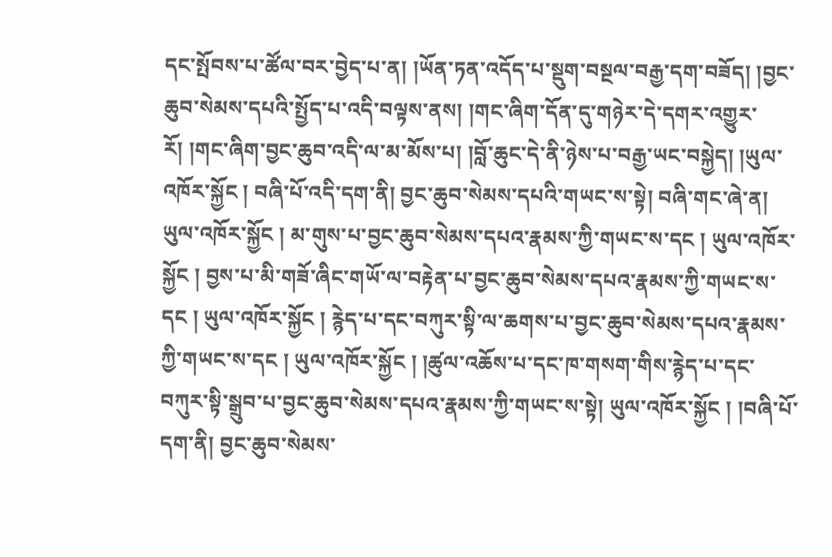དང་སྤོབས་པ་ཚོལ་བར་བྱེད་པ་ན། །ཡོན་ཏན་འདོད་པ་སྡུག་བསྔལ་བརྒྱ་དག་བཟོད། །བྱང་ཆུབ་སེམས་དཔའི་སྤྱོད་པ་འདི་བལྟས་ནས། །གང་ཞིག་དོན་དུ་གཉེར་དེ་དགར་འགྱུར་རོ། །གང་ཞིག་བྱང་ཆུབ་འདི་ལ་མ་མོས་པ། །བློ་ཆུང་དེ་ནི་ཉེས་པ་བརྒྱ་ཡང་བསྐྱེད། །ཡུལ་འཁོར་སྐྱོང ། བཞི་པོ་འདི་དག་ནི། བྱང་ཆུབ་སེམས་དཔའི་གཡང་ས་སྟེ། བཞི་གང་ཞེ་ན། ཡུལ་འཁོར་སྐྱོང ། མ་གུས་པ་བྱང་ཆུབ་སེམས་དཔའ་རྣམས་ཀྱི་གཡང་ས་དང ། ཡུལ་འཁོར་སྐྱོང ། བྱས་པ་མི་གཟོ་ཞིང་གཡོ་ལ་བརྟེན་པ་བྱང་ཆུབ་སེམས་དཔའ་རྣམས་ཀྱི་གཡང་ས་དང ། ཡུལ་འཁོར་སྐྱོང ། རྙེད་པ་དང་བཀུར་སྟི་ལ་ཆགས་པ་བྱང་ཆུབ་སེམས་དཔའ་རྣམས་ཀྱི་གཡང་ས་དང ། ཡུལ་འཁོར་སྐྱོང ། །ཚུལ་འཆོས་པ་དང་ཁ་གསག་གིས་རྙེད་པ་དང་བཀུར་སྟི་སྒྲུབ་པ་བྱང་ཆུབ་སེམས་དཔའ་རྣམས་ཀྱི་གཡང་ས་སྟེ། ཡུལ་འཁོར་སྐྱོང ། །བཞི་པོ་དག་ནི། བྱང་ཆུབ་སེམས་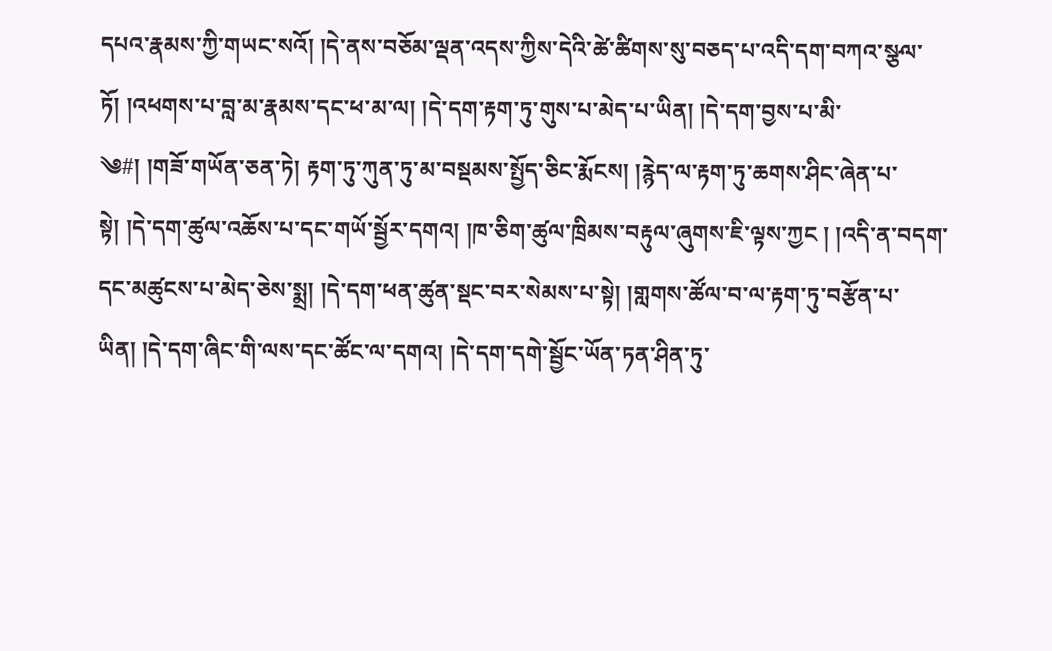དཔའ་རྣམས་ཀྱི་གཡང་སའོ། །དེ་ནས་བཅོམ་ལྡན་འདས་ཀྱིས་དེའི་ཚེ་ཚིགས་སུ་བཅད་པ་འདི་དག་བཀའ་སྩལ་ཏོ། །འཕགས་པ་བླ་མ་རྣམས་དང་ཕ་མ་ལ། །དེ་དག་རྟག་ཏུ་གུས་པ་མེད་པ་ཡིན། །དེ་དག་བྱས་པ་མི་
༄#། །གཟོ་གཡོན་ཅན་ཏེ། རྟག་ཏུ་ཀུན་ཏུ་མ་བསྡམས་སྤྱོད་ཅིང་རྨོངས། །རྙེད་ལ་རྟག་ཏུ་ཆགས་ཤིང་ཞེན་པ་སྟེ། །དེ་དག་ཚུལ་འཆོས་པ་དང་གཡོ་སྦྱོར་དགའ། །ཁ་ཅིག་ཚུལ་ཁྲིམས་བརྟུལ་ཞུགས་ཇི་ལྟས་ཀྱང ། །འདི་ན་བདག་དང་མཚུངས་པ་མེད་ཅེས་སྨྲ། །དེ་དག་ཕན་ཚུན་སྡང་བར་སེམས་པ་སྟེ། །གླགས་ཚོལ་བ་ལ་རྟག་ཏུ་བརྩོན་པ་ཡིན། །དེ་དག་ཞིང་གི་ལས་དང་ཚོང་ལ་དགའ། །དེ་དག་དགེ་སྦྱོང་ཡོན་ཏན་ཤིན་ཏུ་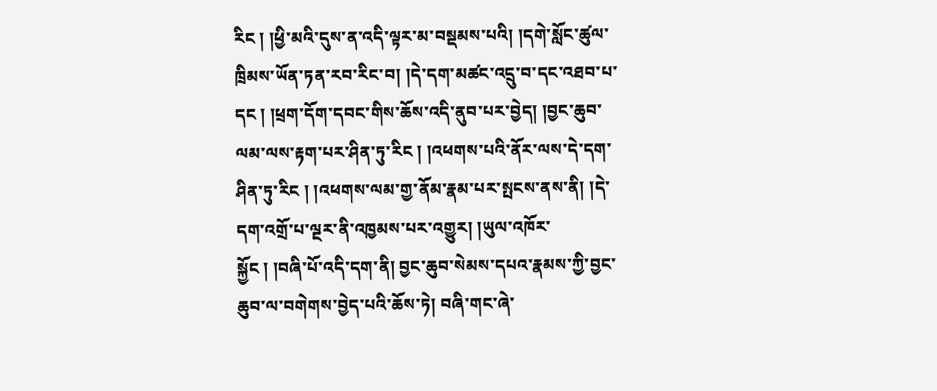རིང ། །ཕྱི་མའི་དུས་ན་འདི་ལྟར་མ་བསྡམས་པའི། །དགེ་སློང་ཚུལ་ཁྲིམས་ཡོན་ཏན་རབ་རིང་བ། །དེ་དག་མཚང་འདྲུ་བ་དང་འཐབ་པ་དང ། །ཕྲག་དོག་དབང་གིས་ཆོས་འདི་ནུབ་པར་བྱེད། །བྱང་ཆུབ་ལམ་ལས་རྟག་པར་ཤིན་ཏུ་རིང ། །འཕགས་པའི་ནོར་ལས་དེ་དག་ཤིན་ཏུ་རིང ། །འཕགས་ལམ་གྱ་ནོམ་རྣམ་པར་སྤངས་ནས་ནི། །དེ་དག་འགྲོ་པ་ལྔར་ནི་འཁྱམས་པར་འགྱུར། །ཡུལ་འཁོར་སྐྱོང ། །བཞི་པོ་འདི་དག་ནི། བྱང་ཆུབ་སེམས་དཔའ་རྣམས་ཀྱི་བྱང་ཆུབ་ལ་བགེགས་བྱེད་པའི་ཆོས་ཏེ། བཞི་གང་ཞེ་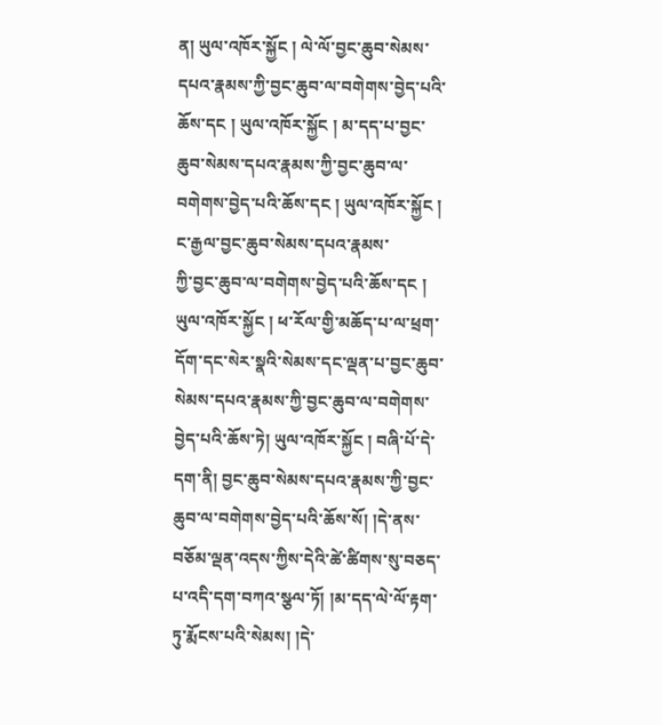ན། ཡུལ་འཁོར་སྐྱོང ། ལེ་ལོ་བྱང་ཆུབ་སེམས་དཔའ་རྣམས་ཀྱི་བྱང་ཆུབ་ལ་བགེགས་བྱེད་པའི་ཆོས་དང ། ཡུལ་འཁོར་སྐྱོང ། མ་དད་པ་བྱང་ཆུབ་སེམས་དཔའ་རྣམས་ཀྱི་བྱང་ཆུབ་ལ་བགེགས་བྱེད་པའི་ཆོས་དང ། ཡུལ་འཁོར་སྐྱོང ། ང་རྒྱལ་བྱང་ཆུབ་སེམས་དཔའ་རྣམས་
ཀྱི་བྱང་ཆུབ་ལ་བགེགས་བྱེད་པའི་ཆོས་དང ། ཡུལ་འཁོར་སྐྱོང ། ཕ་རོལ་གྱི་མཆོད་པ་ལ་ཕྲག་དོག་དང་སེར་སྣའི་སེམས་དང་ལྡན་པ་བྱང་ཆུབ་སེམས་དཔའ་རྣམས་ཀྱི་བྱང་ཆུབ་ལ་བགེགས་བྱེད་པའི་ཆོས་ཏེ། ཡུལ་འཁོར་སྐྱོང ། བཞི་པོ་དེ་དག་ནི། བྱང་ཆུབ་སེམས་དཔའ་རྣམས་ཀྱི་བྱང་ཆུབ་ལ་བགེགས་བྱེད་པའི་ཆོས་སོ། །དེ་ནས་བཅོམ་ལྡན་འདས་ཀྱིས་དེའི་ཚེ་ཚིགས་སུ་བཅད་པ་འདི་དག་བཀའ་སྩལ་ཏོ། །མ་དད་ལེ་ལོ་རྟག་ཏུ་རྨོངས་པའི་སེམས། །དེ་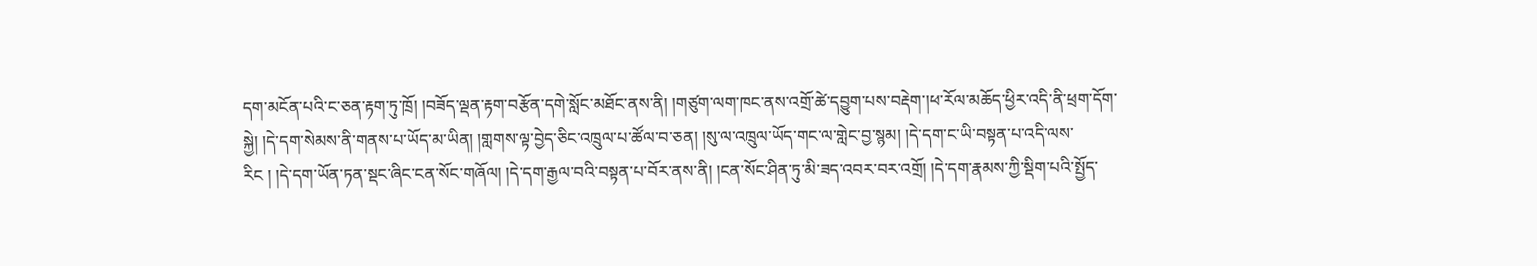དག་མངོན་པའི་ང་ཅན་རྟག་ཏུ་ཁྲོ། །བཟོད་ལྡན་རྟག་བརྩོན་དགེ་སློང་མཐོང་ནས་ནི། །གཙུག་ལག་ཁང་ནས་འགྲོ་ཚེ་དབྱུག་པས་བརྡེག་།ཕ་རོལ་མཆོད་ཕྱིར་འདི་ནི་ཕྲག་དོག་སྐྱེ། །དེ་དག་སེམས་ནི་གནས་པ་ཡོད་མ་ཡིན། །གླགས་ལྟ་བྱེད་ཅིང་འཁྲུལ་པ་ཚོལ་བ་ཅན། །སུ་ལ་འཁྲུལ་ཡོད་གང་ལ་གླེང་བྱ་སྙམ། །དེ་དག་ང་ཡི་བསྟན་པ་འདི་ལས་རིང ། །དེ་དག་ཡོན་ཏན་སྡང་ཞིང་ངན་སོང་གཞོལ། །དེ་དག་རྒྱལ་བའི་བསྟན་པ་བོར་ནས་ནི། །ངན་སོང་ཤིན་ཏུ་མི་ཟད་འབར་བར་འགྲོ། །དེ་དག་རྣམས་ཀྱི་སྡིག་པའི་སྤྱོད་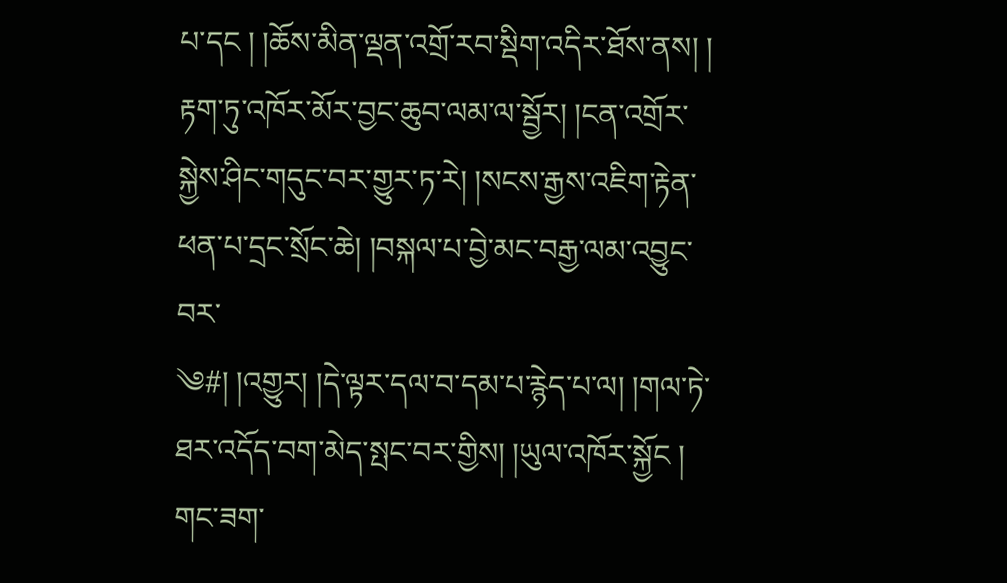པ་དང ། །ཆོས་མིན་ལྡན་འགྲོ་རབ་སྡིག་འདིར་ཐོས་ནས། ། རྟག་ཏུ་འཁོར་མོར་བྱང་ཆུབ་ལམ་ལ་སྦྱོར། །ངན་འགྲོར་སྐྱེས་ཤིང་གདུང་བར་གྱུར་ཏ་རེ། །སངས་རྒྱས་འཇིག་རྟེན་ཕན་པ་དྲང་སྲོང་ཆེ། །བསྐལ་པ་བྱེ་མང་བརྒྱ་ལམ་འབྱུང་བར་
༄#། །འགྱུར། །དེ་ལྟར་དལ་བ་དམ་པ་རྙེད་པ་ལ། །གལ་ཏེ་ཐར་འདོད་བག་མེད་སྤང་བར་གྱིས། །ཡུལ་འཁོར་སྐྱོང ། གང་ཟག་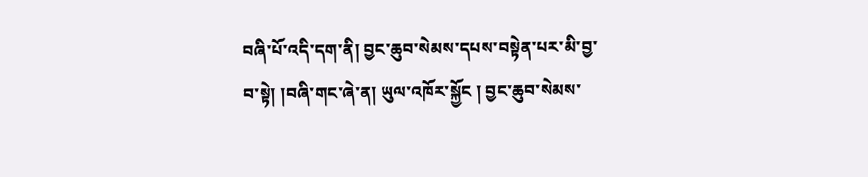བཞི་པོ་འདི་དག་ནི། བྱང་ཆུབ་སེམས་དཔས་བསྟེན་པར་མི་བྱ་བ་སྟེ། །བཞི་གང་ཞེ་ན། ཡུལ་འཁོར་སྐྱོང ། བྱང་ཆུབ་སེམས་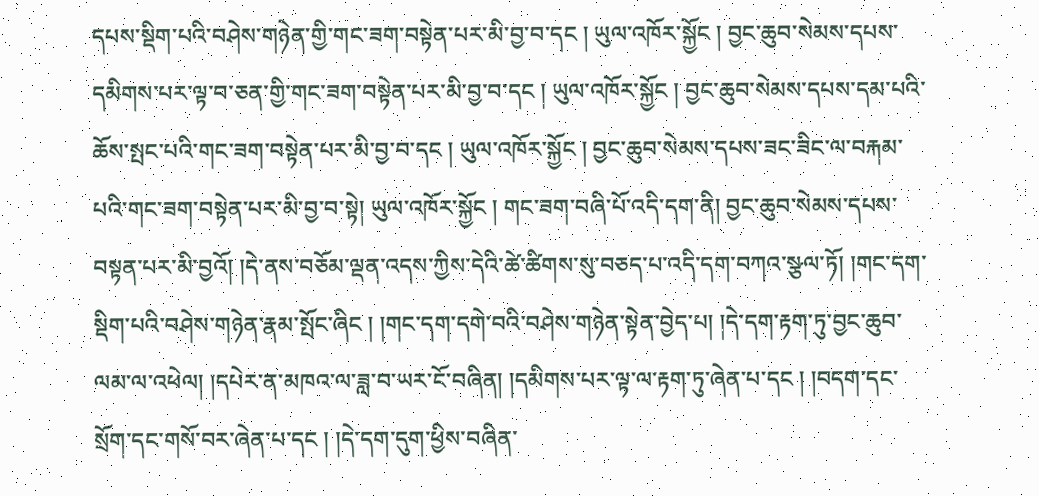དཔས་སྡིག་པའི་བཤེས་གཉེན་གྱི་གང་ཟག་བསྟེན་པར་མི་བྱ་བ་དང ། ཡུལ་འཁོར་སྐྱོང ། བྱང་ཆུབ་སེམས་དཔས་དམིགས་པར་ལྟ་བ་ཅན་གྱི་གང་ཟག་བསྟེན་པར་མི་བྱ་བ་དང ། ཡུལ་འཁོར་སྐྱོང ། བྱང་ཆུབ་སེམས་དཔས་དམ་པའི་ཆོས་སྤང་པའི་གང་ཟག་བསྟེན་པར་མི་བྱ་བ་དང ། ཡུལ་འཁོར་སྐྱོང ། བྱང་ཆུབ་སེམས་དཔས་ཟང་ཟིང་ལ་བརྐམ་པའི་གང་ཟག་བསྟེན་པར་མི་བྱ་བ་སྟེ། ཡུལ་འཁོར་སྐྱོང ། གང་ཟག་བཞི་པོ་འདི་དག་ནི། བྱང་ཆུབ་སེམས་དཔས་བསྟན་པར་མི་བྱའོ། །དེ་ནས་བཅོམ་ལྡན་འདས་ཀྱིས་དེའི་ཚེ་ཚིགས་སུ་བཅད་པ་འདི་དག་བཀའ་སྩལ་ཏོ། །གང་དག་སྡིག་པའི་བཤེས་གཉེན་རྣམ་སྤོང་ཞིང ། །གང་དག་དགེ་བའི་བཤེས་གཉེན་སྟེན་བྱེད་པ། །དེ་དག་རྟག་ཏུ་བྱང་ཆུབ་ལམ་ལ་འཕེལ། །དཔེར་ན་མཁའ་ལ་ཟླ་བ་ཡར་ངོ་བཞིན། །དམིགས་པར་ལྟ་ལ་རྟག་ཏུ་ཞེན་པ་དང ། །བདག་དང་སྲོག་དང་གསོ་བར་ཞེན་པ་དང ། །དེ་དག་དུག་ཕྱིས་བཞིན་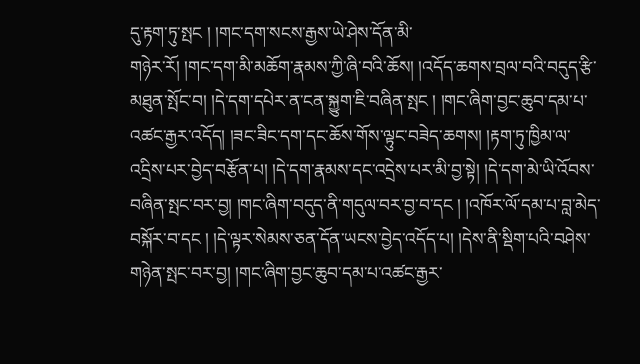དུ་རྟག་ཏུ་སྤང ། །གང་དག་སངས་རྒྱས་ཡེ་ཤེས་དོན་མི་
གཉེར་རོ། །གང་དག་མི་མཆོག་རྣམས་ཀྱི་ཞི་བའི་ཆོས། །འདོད་ཆགས་བྲལ་བའི་བདུད་རྩི་མཐུན་སྤོང་བ། །དེ་དག་དཔེར་ན་ངན་སྐྱུག་ཇི་བཞིན་སྤང ། །གང་ཞིག་བྱང་ཆུབ་དམ་པ་འཚང་རྒྱར་འདོད། །ཟང་ཟིང་དག་དང་ཆོས་གོས་ལྟུང་བཟེད་ཆགས། །རྟག་ཏུ་ཁྱིམ་ལ་འདྲིས་པར་བྱེད་བརྩོན་པ། །དེ་དག་རྣམས་དང་འདྲེས་པར་མི་བྱ་སྟེ། །དེ་དག་མེ་ཡི་འོབས་བཞིན་སྤང་བར་བྱ། །གང་ཞིག་བདུད་ནི་གདུལ་བར་བྱ་བ་དང ། །འཁོར་ལོ་དམ་པ་བླ་མེད་བསྐོར་བ་དང ། །དེ་ལྟར་སེམས་ཅན་དོན་ཡངས་བྱེད་འདོད་པ། །དེས་ནི་སྡིག་པའི་བཤེས་གཉེན་སྤང་བར་བྱ། །གང་ཞིག་བྱང་ཆུབ་དམ་པ་འཚང་རྒྱར་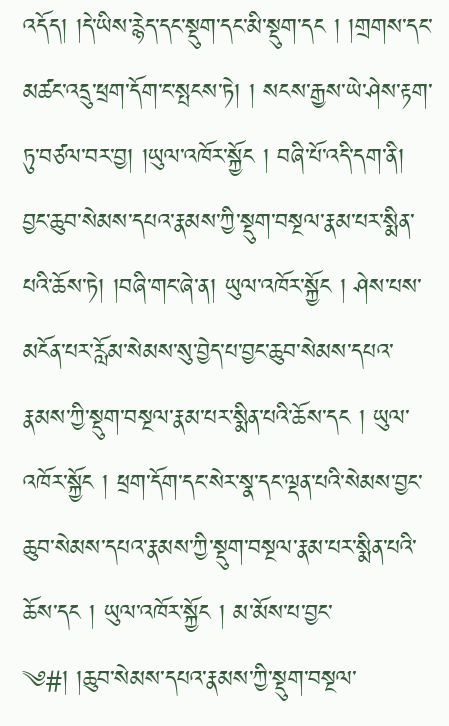འདོད། །དེ་ཡིས་རྙེད་དང་སྡུག་དང་མི་སྡུག་དང ། །གྲགས་དང་མཚང་འདྲུ་ཕྲག་དོག་ང་སྤངས་ཏེ། ། སངས་རྒྱས་ཡེ་ཤེས་རྟག་ཏུ་བཙལ་བར་བྱ། །ཡུལ་འཁོར་སྐྱོང ། བཞི་པོ་འདི་དག་ནི། བྱང་ཆུབ་སེམས་དཔའ་རྣམས་ཀྱི་སྡུག་བསྔལ་རྣམ་པར་སྨིན་པའི་ཆོས་ཏེ། །བཞི་གང་ཞེ་ན། ཡུལ་འཁོར་སྐྱོང ། ཤེས་པས་མངོན་པར་རློམ་སེམས་སུ་བྱེད་པ་བྱང་ཆུབ་སེམས་དཔའ་རྣམས་ཀྱི་སྡུག་བསྔལ་རྣམ་པར་སྨིན་པའི་ཆོས་དང ། ཡུལ་འཁོར་སྐྱོང ། ཕྲག་དོག་དང་སེར་སྣ་དང་ལྡན་པའི་སེམས་བྱང་ཆུབ་སེམས་དཔའ་རྣམས་ཀྱི་སྡུག་བསྔལ་རྣམ་པར་སྨིན་པའི་ཆོས་དང ། ཡུལ་འཁོར་སྐྱོང ། མ་མོས་པ་བྱང་
༄#། །ཆུབ་སེམས་དཔའ་རྣམས་ཀྱི་སྡུག་བསྔལ་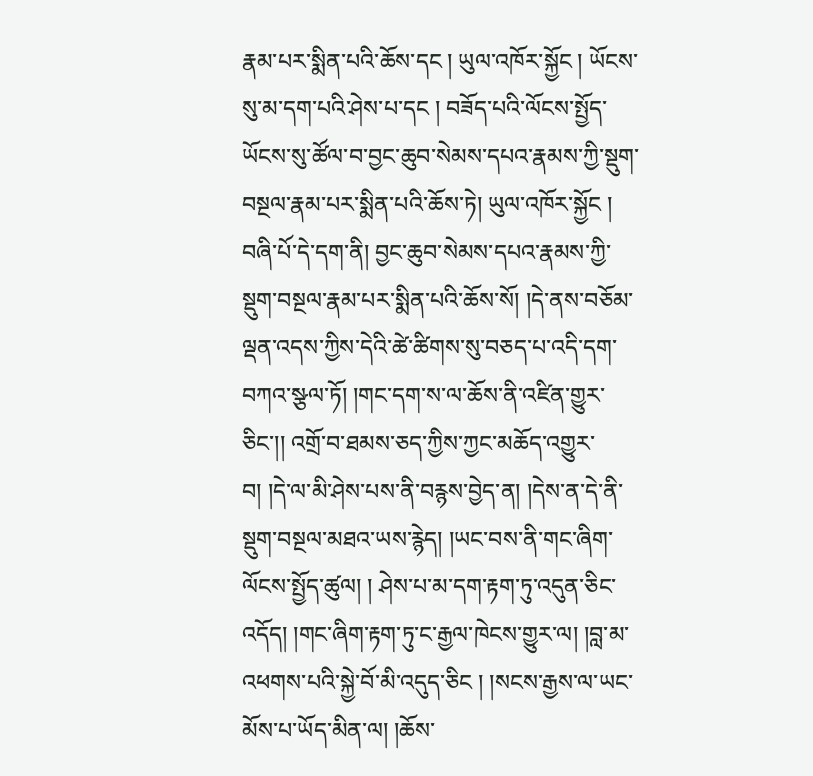རྣམ་པར་སྨིན་པའི་ཆོས་དང ། ཡུལ་འཁོར་སྐྱོང ། ཡོངས་སུ་མ་དག་པའི་ཤེས་པ་དང ། བཟོད་པའི་ལོངས་སྤྱོད་ཡོངས་སུ་ཚོལ་བ་བྱང་ཆུབ་སེམས་དཔའ་རྣམས་ཀྱི་སྡུག་བསྔལ་རྣམ་པར་སྨིན་པའི་ཆོས་ཏེ། ཡུལ་འཁོར་སྐྱོང ། བཞི་པོ་དེ་དག་ནི། བྱང་ཆུབ་སེམས་དཔའ་རྣམས་ཀྱི་སྡུག་བསྔལ་རྣམ་པར་སྨིན་པའི་ཆོས་སོ། །དེ་ནས་བཅོམ་ལྡན་འདས་ཀྱིས་དེའི་ཚེ་ཚིགས་སུ་བཅད་པ་འདི་དག་བཀའ་སྩལ་ཏོ། །གང་དག་ས་ལ་ཆོས་ནི་འཛིན་གྱུར་ཅིང་།། འགྲོ་བ་ཐམས་ཅད་ཀྱིས་ཀྱང་མཆོད་འགྱུར་བ། །དེ་ལ་མི་ཤེས་པས་ནི་བརྙས་བྱེད་ན། །དེས་ན་དེ་ནི་སྡུག་བསྔལ་མཐའ་ཡས་རྙེད། །ཡང་བས་ནི་གང་ཞིག་ལོངས་སྤྱོད་ཚུལ། ། ཤེས་པ་མ་དག་རྟག་ཏུ་འདུན་ཅིང་འདོད། །གང་ཞིག་རྟག་ཏུ་ང་རྒྱལ་ཁེངས་གྱུར་ལ། །བླ་མ་འཕགས་པའི་སྐྱེ་བོ་མི་འདུད་ཅིང ། །སངས་རྒྱས་ལ་ཡང་མོས་པ་ཡོད་མིན་ལ། །ཆོས་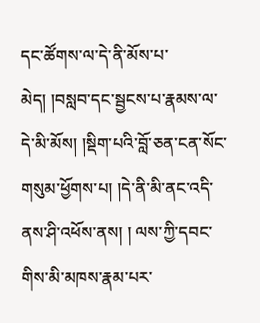དང་ཚོགས་ལ་དེ་ནི་མོས་པ་མེད། །བསླབ་དང་སྦྱངས་པ་རྣམས་ལ་དེ་མི་མོས། །སྡིག་པའི་བློ་ཅན་ངན་སོང་གསུམ་ཕྱོགས་པ། །དེ་ནི་མི་ནང་འདི་ནས་ཤི་འཕོས་ནས། ། ལས་ཀྱི་དབང་གིས་མི་མཁས་རྣམ་པར་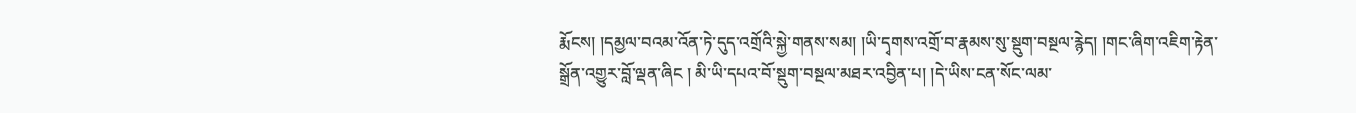རྨོངས། །དམྱལ་བའམ་འོན་ཏེ་དུད་འགྲོའི་སྐྱེ་གནས་སམ། །ཡི་དྭགས་འགྲོ་བ་རྣམས་སུ་སྡུག་བསྔལ་རྙེད། །གང་ཞིག་འཇིག་རྟེན་
སྒྲོན་འགྱུར་བློ་ལྡན་ཞིང ། མི་ཡི་དཔའ་བོ་སྡུག་བསྔལ་མཐར་འབྱིན་པ། །དེ་ཡིས་ངན་སོང་ལམ་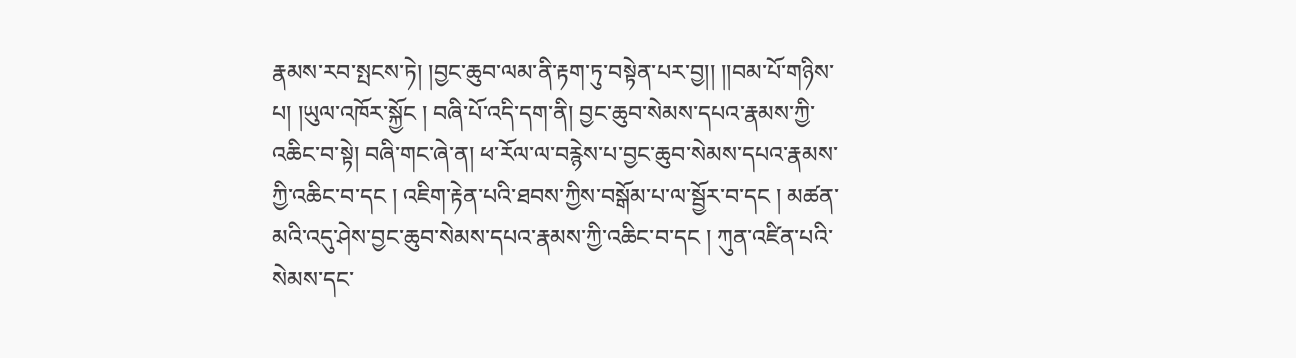རྣམས་རབ་སྤངས་ཏེ། །བྱང་ཆུབ་ལམ་ནི་རྟག་ཏུ་བསྟེན་པར་བྱ།། །།བམ་པོ་གཉིས་པ། །ཡུལ་འཁོར་སྐྱོང ། བཞི་པོ་འདི་དག་ནི། བྱང་ཆུབ་སེམས་དཔའ་རྣམས་ཀྱི་འཆིང་བ་སྟེ། བཞི་གང་ཞེ་ན། ཕ་རོལ་ལ་བརྙེས་པ་བྱང་ཆུབ་སེམས་དཔའ་རྣམས་ཀྱི་འཆིང་བ་དང ། འཇིག་རྟེན་པའི་ཐབས་ཀྱིས་བསྒོམ་པ་ལ་སྦྱོར་བ་དང ། མཚན་མའི་འདུ་ཤེས་བྱང་ཆུབ་སེམས་དཔའ་རྣམས་ཀྱི་འཆིང་བ་དང ། ཀུན་འཛིན་པའི་སེམས་དང་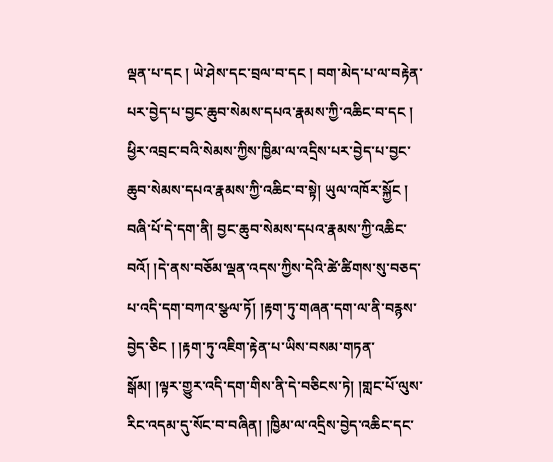ལྡན་པ་དང ། ཡེ་ཤེས་དང་བྲལ་བ་དང ། བག་མེད་པ་ལ་བརྟེན་པར་བྱེད་པ་བྱང་ཆུབ་སེམས་དཔའ་རྣམས་ཀྱི་འཆིང་བ་དང ། ཕྱིར་འབྲང་བའི་སེམས་ཀྱིས་ཁྱིམ་ལ་འདྲིས་པར་བྱེད་པ་བྱང་ཆུབ་སེམས་དཔའ་རྣམས་ཀྱི་འཆིང་བ་སྟེ། ཡུལ་འཁོར་སྐྱོང ། བཞི་པོ་དེ་དག་ནི། བྱང་ཆུབ་སེམས་དཔའ་རྣམས་ཀྱི་འཆིང་བའོ། །དེ་ནས་བཅོམ་ལྡན་འདས་ཀྱིས་དེའི་ཚེ་ཚིགས་སུ་བཅད་པ་འདི་དག་བཀའ་སྩལ་ཏོ། །རྟག་ཏུ་གཞན་དག་ལ་ནི་བརྙས་བྱེད་ཅིང ། །རྟག་ཏུ་འཇིག་རྟེན་པ་ཡིས་བསམ་གཏན་སྒོམ། །ལྟར་གྱུར་འདི་དག་གིས་ནི་དེ་བཅིངས་ཏེ། །གླང་པོ་ལུས་རིང་འདམ་དུ་སོང་བ་བཞིན། །ཁྱིམ་ལ་འདྲིས་བྱེད་འཆིང་དང་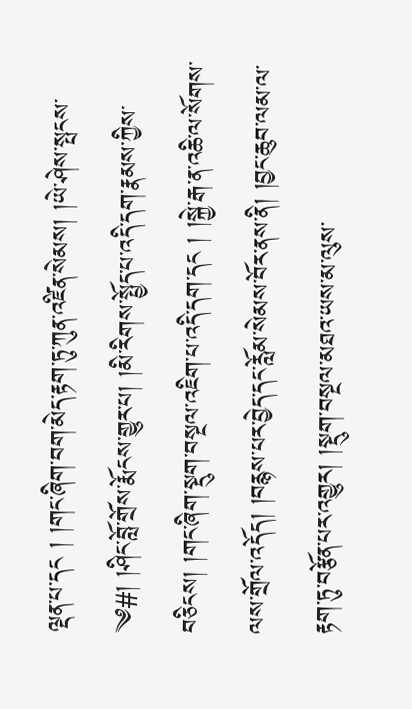ལྡན་པ་དང ། །གང་ཞིག་བག་མེད་རྟག་ཏུ་ཀུན་འཛིན་སེམས། །ཡེ་ཤེས་སྤངས་
༄#། །ཤིང་བློ་གྲོས་རྨོངས་གྱུར་པ། །མི་རིགས་སྤྱོད་པ་འདི་དག་རྣམས་ཀྱིས་བཅིངས། །གང་ཞིག་སྡུག་བསྔལ་འཇིག་པ་འདི་དག་དང ། །སྐྱེ་རྒ་ན་འཆི་ལ་སོགས་ལས་གྲོལ་འདོད། །བརྙས་པར་བྱེད་དང་རློམ་སེམས་བོར་ནས་ནི། །བྱང་ཆུབ་ལམ་ལ་རྟག་ཏུ་བརྩོན་པར་འགྱུར། །སྡུག་བསྔལ་མཐའ་ཡས་མ་ལུས་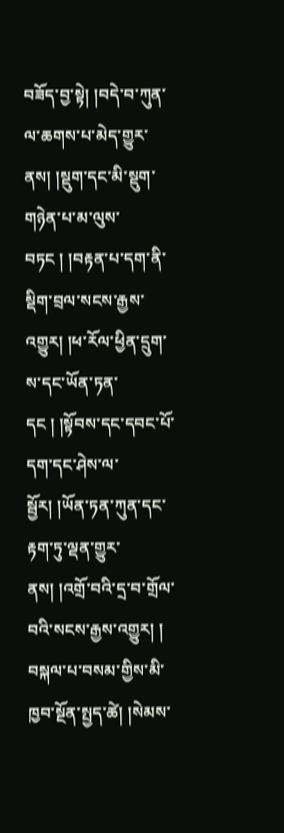བཟོད་བྱ་སྟེ། །བདེ་བ་ཀུན་ལ་ཆགས་པ་མེད་གྱུར་ནས། །སྡུག་དང་མི་སྡུག་གཉེན་པ་མ་ལུས་བཏང ། །བརྟན་པ་དག་ནི་སྡིག་བྲལ་སངས་རྒྱས་འགྱུར། །ཕ་རོལ་ཕྱིན་དྲུག་ས་དང་ཡོན་ཏན་དང ། །སྟོབས་དང་དབང་པོ་དག་དང་ཤེས་ལ་སྦྱོར། །ཡོན་ཏན་ཀུན་དང་རྟག་ཏུ་ལྡན་གྱུར་ནས། །འགྲོ་བའི་དྲ་བ་གྲོལ་བའི་སངས་རྒྱས་འགྱུར། ། བསྐལ་པ་བསམ་གྱིས་མི་ཁྱབ་སྔོན་སྤྱད་ཚེ། །སེམས་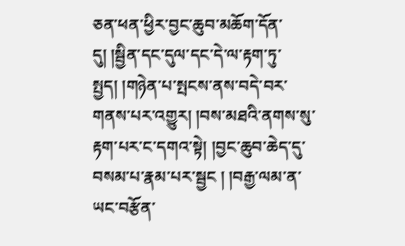ཅན་ཕན་ཕྱིར་བྱང་ཆུབ་མཆོག་དོན་དུ། །སྦྱིན་དང་དུལ་དང་དེ་ལ་རྟག་ཏུ་སྤྱད། །གཉེན་པ་སྤངས་ནས་བདེ་བར་གནས་པར་འགྱུར། །བས་མཐའི་ནགས་སུ་རྟག་པར་ང་དགའ་སྟེ། །བྱང་ཆུབ་ཆེད་དུ་བསམ་པ་རྣམ་པར་སྦྱང ། །བརྒྱ་ལམ་ན་ཡང་བརྩོན་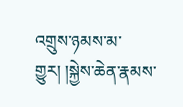འགྲུས་ཉམས་མ་གྱུར། །སྐྱེས་ཆེན་རྣམས་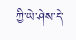ཀྱི་ཡེ་ཤེས་དེ་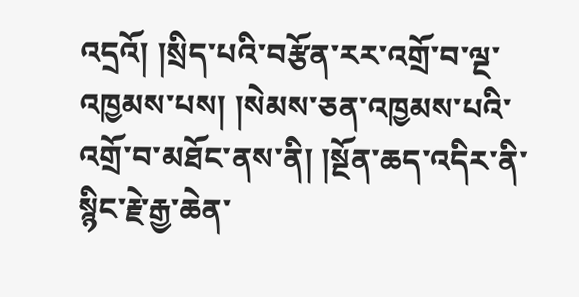འདྲའོ། །སྲིད་པའི་བརྩོན་རར་འགྲོ་བ་ལྔ་འཁྱམས་པས། །སེམས་ཅན་འཁྱམས་པའི་འགྲོ་བ་མཐོང་ནས་ནི། །སྔོན་ཆད་འདིར་ནི་སྙིང་རྗེ་རྒྱ་ཆེན་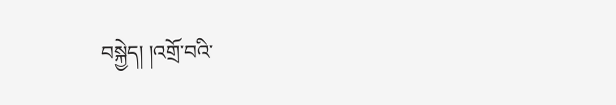བསྐྱེད། །འགྲོ་བའི་